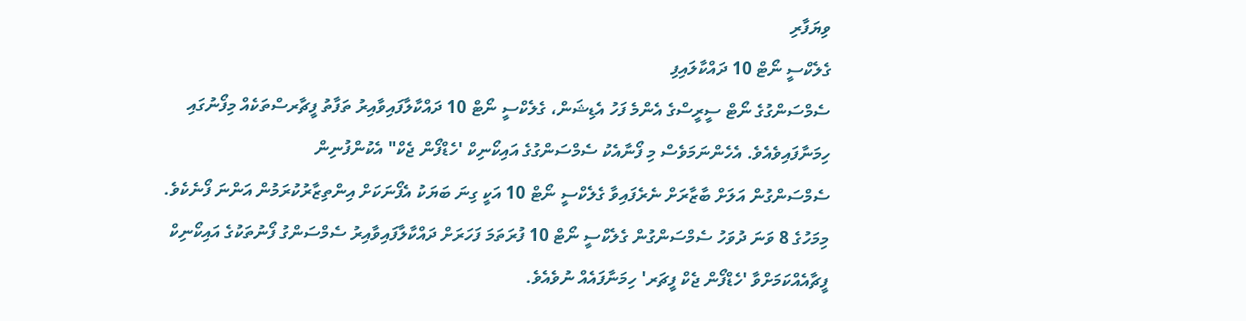ވިޔަފާރި
ގެލެކްސީ ނޯޓް 10 ދައްކާލައިފި
ސެމްސަންގުގެ ނޯޓް ސީރީސްގެ އެންމެ ފަހު އެޑިޝަން، ގެލެކްސީ ނޯޓް 10 ދައްކާލާފައިވާއިރު ތަފާތު ފީޗާރސްތަކެއް މިފޯނުގައި ހިމަނާފައިވެއެވެ. އެހެންނަމަވެސް މި ފޯނާއެކު ސެމްސަންގުގެ އައިކޯނިކް 'ހެޑްފޯން ޖެކް" އެކުންފުނިން
ސެމްސަންގުން އަލަށް ބާޒާރަށް ނެރެފައިވާ ގެލެކްސީ ނޯޓް 10 އަކީ ގިނަ ބަޔަކު އެފޯނަކަށް އިންތިޒާރުކުރަމުން އަންނަ ފޯނެކެވެ. މިމަހުގެ 8 ވަނަ ދުވަހު ސެމްސަންގުން ގެލެކްސީ ނޯޓް 10 ފުރަތަމަ ފަހަރަށް ދައްކާލާފައިވާއިރު ސެމްސަންގު ފޯނުތަކުގެ އައިކޯނިކް ފީޗާއެއްކަމަށްވާ 'ހެޑްފޯން ޖެކް ފީޗަރ' ހިމަނާފައެއް ނުވެއެވެ.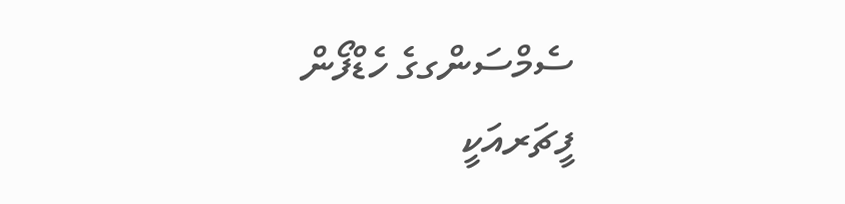ސެމްސަންގގެ ހެޑްފޯން ފީޗަރއަކީ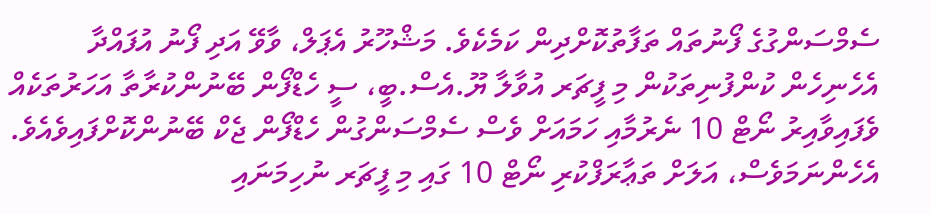ސެމްސަންގުގެ ފޯނުތައް ތަފާތުކޮށްދިން ކަމެކެވެ. މަޝްހޫރު އެޕަލް، ވާވޭ އަދި ފޯނު އުފައްދާ އެހެނިހެން ކުންފުނިތަކުން މި ފީޗަރ އުވާލާ ޔޫ.އެސް.ބީ، ސީ ހެޑްފޯން ބޭނުންކުރާތާ އަހަރުތަކެއް ވެފައިވާއިރު ނޯޓް 10 ނެރުމާއި ހަމައަށް ވެސް ސެމްސަންގުން ހެޑްފޯން ޖެކް ބޭނުންކޮށްފައިވެއެވެ.
އެހެންނަމަވެސް، އަލަށް ތަޢާރަފްކުރި ނޯޓް 10 ގައި މި ފީޗަރ ނުހިމަނައި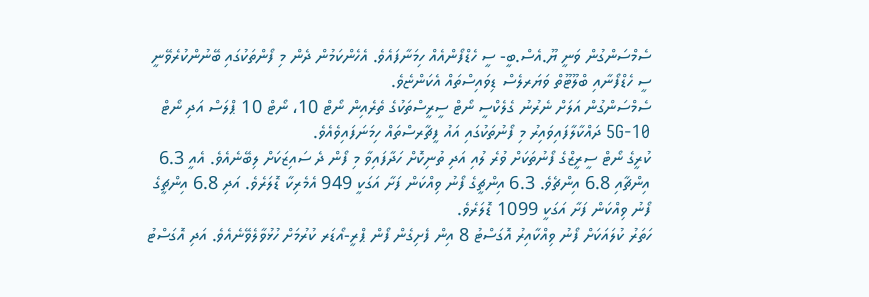ސެމްސަންގުން ވަނީ ޔޫ.އެސް.ބީ- ސީ ހެޑްފޯންއެއް ހިމަނާފައެވެ. އެހެންކަމުން ދެން މި ފޯންތަކުގައި ބޭނުންކުރެވޭނީ ސީ ހެޑްފޯނާއި ބްލޫޓޫތް ވަޔަރލެސް ޑިވައިސްތައް އެކަންޏެވެ.
ސެމްސަންގުން އަލަށް ނެރުނު ގެލެކްސީ ނޯޓް ސީރީސްތަކުގެ ތެރެއިން ނޯޓް 10، ނޯޓް 10 ޕްލަސް އަދި ނޯޓް 10-5G ދައްކާލާފައިވައިރު މި ފޯނުތަކުގައި އައު ފީޗާރސްތައް ހިމަނަފައިވެއެވެ.
ކުރީގެ ނޯޓް ސީރީޒްގެ ފޯނުތަކަށް ވުރެ ލުއި އަދި ތުނިކޮށް ހަދާފައިވާ މި ފޯން ދެ ސައިޒަކަށް ލިބޭނެއެވެ. އެއީ 6.3 އިންޗާއި 6.8 އިންޗެވެ. 6.3 އިންޗީގެ ފޯނު ވިއްކަން ފަށާ އަގަކީ 949 އެމެރިކާ ޑޮލަރެވެ. އަދި 6.8 އިންޗީގެ ފޯނު ވިއްކަން ފަށާ އަގަކީ 1099 ޑޮލަރެވެ.
ހަތަރު ކުލައަކަށް ފޯނު ވިއްކާއިރު އޮގަސްޓު 8 އިން ފެށިގެން ފޯން ޕްރީ-އޯޑަރ ކުރުމަށް ހުޅުވާލެވޭނެއެވެ. އަދި އޮގަސްޓު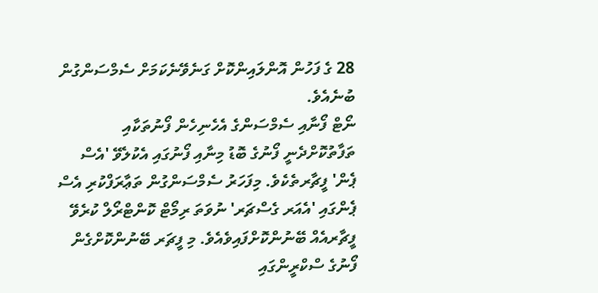28 ގެ ފަހުން އޮންލައިންކޮށް ގަނެވޭނެކަމަށް ސެމްސަންގުން ބުނެއެވެ.
ނޯޓް ފޯނާއި ސެމްސަންގެ އެހެނިހެން ފޯނުތަކާއި ތަފާތުކޮށްދެނީ ފޯނުގެ ބޮޑު މިނާއި ފޯނުގައި އެކުލެވޭ 'އެސް ޕެން' ފީޗާރތެކެވެ. މިފަހަރު ސެމްސަންގުން ތަޢާރަފްކުރި އެސް ޕެންގައި 'އެއަރ ގެސްޗަރ' ނުވަތަ ރިމޯޓް ކޮންޓްރޯލް ކުރެވޭ ފީޗާރއެއް ބޭނުންކޮށްފައިވެއެވެ. މި ފީޗަރ ބޭނުންކޮށްގެން ފޯނުގެ ސްކްރީންގައި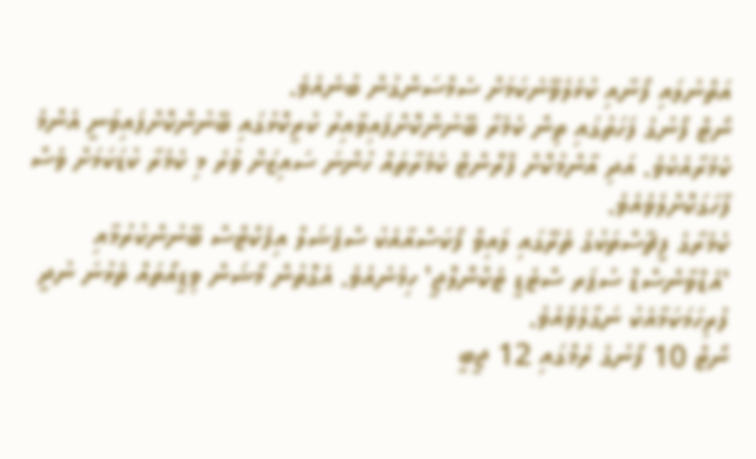އަތްނުލައި ފޯނާއި ކުޅެލެވޭނެކަމަށް ސެމްސަންގުން ބުނެއެވެ.
ނޯޓް ފޯނުގެ ފަހަތުގައި ތިން ކެމެރާ ބޭނުންކޮށްފައިވާއިރު ކުރީކޮޅުގައި ބޭނުންކޮށްފައިވަނީ އެންމެ ކެމެރާއެކެވެ. އަދި އާންމުކޮށް ފްރޮންޓް ކެމެރާތައް ހުންނަ ސައިޒަށް ވުރެ މި ކެމެރާ ކުޑަކަމަށް ވެސް ފާހަގަކޮށްލެވެއެވެ.
ކެމެރާގެ ފީޗާސްތަކުގެ ތެރޭގައި ލައިވް ފޯކަސްއާއެކު ސްޕެޝަލް އިފެކްޓްސް ބޭނުންކުރުމާއި 'އެޑްވާންސްޑް ސުޕަރ ސްޓެޑީ ޓެކްނޮލޮޖީ' ހިމެނެއެވެ. އެގޮތުން މޯޝަން ވިޑީއޯތައް ތެޅުނަ ނުދީ ފުރިހަމަކަމާއެކު ނަގާލެވެއެވެ.
ނޯޓް 10 ފޯނުގެ ރެމްގައި 12 ޖީބީ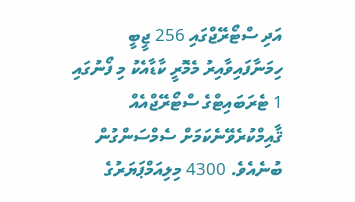އަދި ސްޓޯރޭޖްގައި 256 ޖީބީ ހިމަނާފައިވާއިރު މެމޮރީ ކާޑާއެކު މި ފޯނުގައި 1 ޓެރަބައިޓްގެ ސްޓޯރޭޖްއެއް ޤާއިމްކުރެވޭނެކަމަށް ސެމްސަންގުން ބުނެއެވެ. 4300 މިލިއަމްޕަޔަރުގެ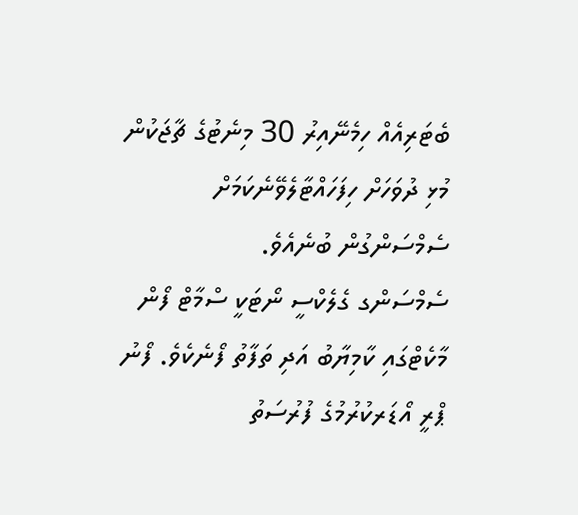ބެޓަރިއެއް ހިމެނޭއިރު 30 މިނެޓުގެ ޗާޖަކުން މުޅި ދުވަހަށް ހިފަހައްޓާލެވޭނެކަމަށް ސެމްސަންގުން ބުނެއެވެ.
ސެމްސަންގ ގެލެކްސީ ނޯޓަކީ ސްމާޓް ފޯން މާކެޓްގައި ކާމިޔާބު އަދި ތަފާތު ފޯނެކެވެ. ފޯނު ޕްރީ އޯޑަރކުރުމުގެ ފުރުސަތު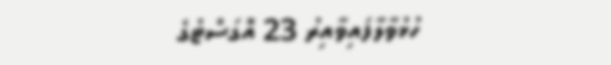ހުޅުވާލާފައިވާއިރު 23 އޮގަސްޓުގެ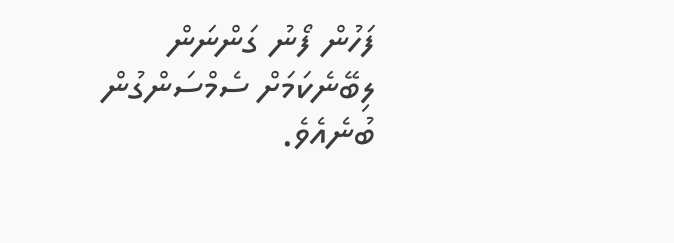ފަހުން ފޯނު ގަންނަން ލިބޭނެކަމަށް ސެމްސަންގުން ބުނެއެވެ.